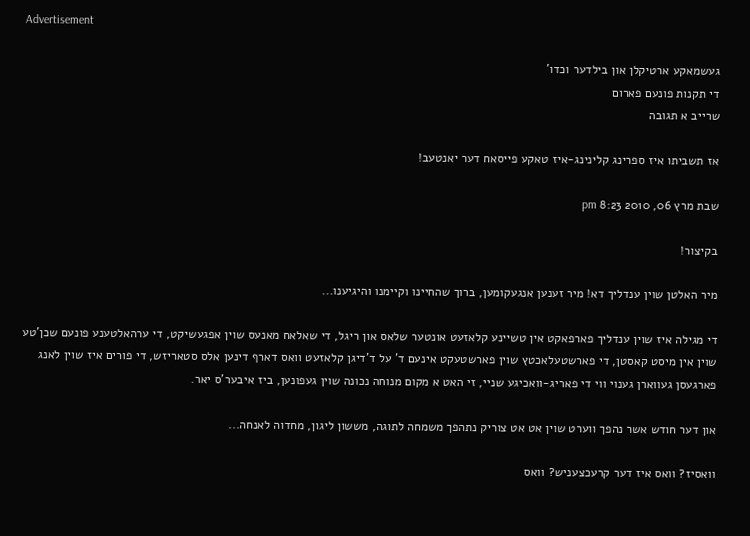Advertisement

געשמאקע ארטיקלן און בילדער וכדו'
די תקנות פונעם פארום
שרייב א תגובה

אז תשביתו איז ספרינג קלינינג-איז טאקע פייסאח דער יאנטעב!

שבת מרץ 06, 2010 8:23 pm

בקיצור!

מיר האלטן שוין ענדליך דא! מיר זענען אנגעקומען, ברוך שהחיינו וקיימנו והיגיענו...

די מגילה איז שוין ענדליך פארפאקט אין טשיינע קלאזעט אונטער שלאס און ריגל, די שאלאח מאנעס שוין אפגעשיקט, די ערהאלטענע פונעם שכן'טע שוין אין מיסט קאסטן, די פארשטעלאכטץ שוין פארשטעקט אינעם ד' על ד'דיגן קלאזעט וואס דארף דינען אלס סטאריזש, די פורים איז שוין לאנג פארגעסן געווארן גענוי ווי די פאריג-וואכיגע שניי, זי האט א מקום מנוחה נכונה שוין געפונען, ביז איבער'ס יאר.

און דער חודש אשר נהפך ווערט שוין אט אט צוריק נתהפך משמחה לתוגה, מששון ליגון, מחדוה לאנחה...

וואסיז? וואס איז דער קרעכצעניש? וואס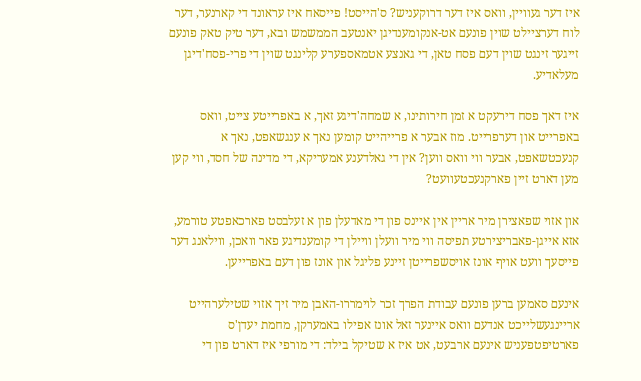איז דער געוויין, וואס איז דער דרוקעניש? ס'הייסט! פייסאח איז עראונד די קארנער, דער לוח דערציילט שוין פונעם אט-אנקומענדיגן יאנטעב הממשמש ובא, דער טיק טאק פונעם זייגער זינגט שוין דעם פסח טאן, די גאנצע אטמאספערע קלינגט שוין די פרי-פסח'דיגן מעלאדיע.

איז דאך פסח דירעקט א זמן חירותינו, א שמחה'דיגע זאך, א באפרייטע צייט, וואס באפרייט און דערפרייט. מוז אבער א פרייהייט קומען נאך א ענגשאפט, נאך א קנעכטשאפט, אבער ווי וואס ווען? אין די גאלדענע אמעריקא, די מדינה של חסד, ווי קען מען דארט זיין פארקנעכטעוועט?

און אזוי שפאצירן מיר אריין אין איינס פון די מאדעלן פון א זעלבסט פארכאפטע טורמע, אזא אייגן-פאבריצירטע תפיסה ווי מיר וועלן וויילן די קומענדיגע פאר וואכן, ווילאנג דער פייסעך וועט אויף אונז אויסשפרייטן זיינע פליגל און אונז פון דעם באפרייען.

אינעם סאמען ברען פונעם עבודת הפרך זכר לוימררו-האבן מיר זיך אזוי שטילערהייט אריינגעשלייכט אנדעם וואס איינער זאל אונז אפילו באמערקן, מחמת יעדן'ס פארטיפטפעניש אינעם ארבעט, אט איז א שטיקל בילד: די מורפי איז דארט פון די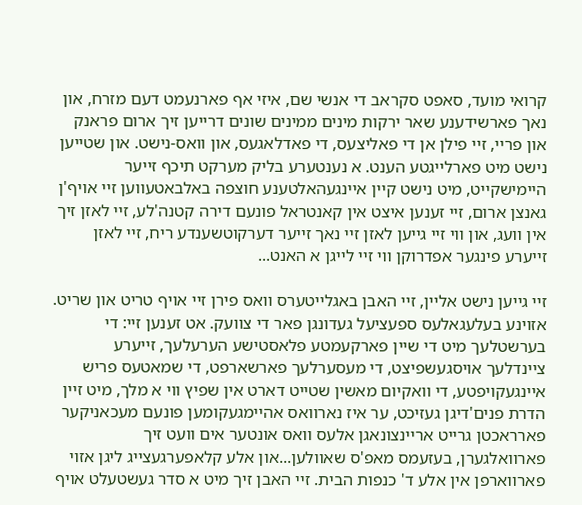קרואי מועד, סאפט סקראב די אנשי שם, איזי אף פארנעמט דעם מזרח, און נאך פארשידענע שאר ירקות מינים ממינים שונים דרייען זיך ארום פראנק און פריי, זיי פילן אן די פאליצעס, די פאדלאגעס, און וואס-נישט. און שטייען נישט מיט פארלייגטע הענט. א נענטערע בליק מערקט תיכף זייער היימישקייט, מיט נישט קיין איינגעהאלטענע חוצפה באלבאטעווען זיי אויף'ן גאנצן ארום, זיי זענען איצט אין קאנטראל פונעם דירה קטנה'לע, זיי לאזן זיך אין וועג, און ווי זיי גייען לאזן זיי נאך זייער דערקוטשענדע ריח, זיי לאזן זייערע פינגער אפדרוקן ווי זיי לייגן א האנט...

זיי גייען נישט אליין, זיי האבן באגלייטערס וואס פירן זיי אויף טריט און שריט. אזוינע בעלעגאלעס ספעציעל געדונגן פאר די צוועק. אט זענען זיי: די בערשטלעך מיט די שיין פארקעמטע פלאסטישע הערעלעך, זייערע ציינדלעך אויסגעשפיצט, די מעסערלעך פארשארפט, די שמאטעס פריש איינגעקויפטע, די וואקיום מאשין שטייט דארט אין שפיץ ווי א מלך, מיט זיין הדרת פנים'דיגן געזיכט, ער איז נארוואס אהיימגעקומען פונעם מעכאניקער פארראכטן גרייט אריינצונאגן אלעס וואס אונטער אים וועט זיך פארוואלגערן, בעזעמס מאפ'ס שאוולען...און אלע קלאפערגעצייג ליגן אזוי פארווארפן אין אלע ד' כנפות הבית. זיי האבן זיך מיט א סדר געשטעלט אויף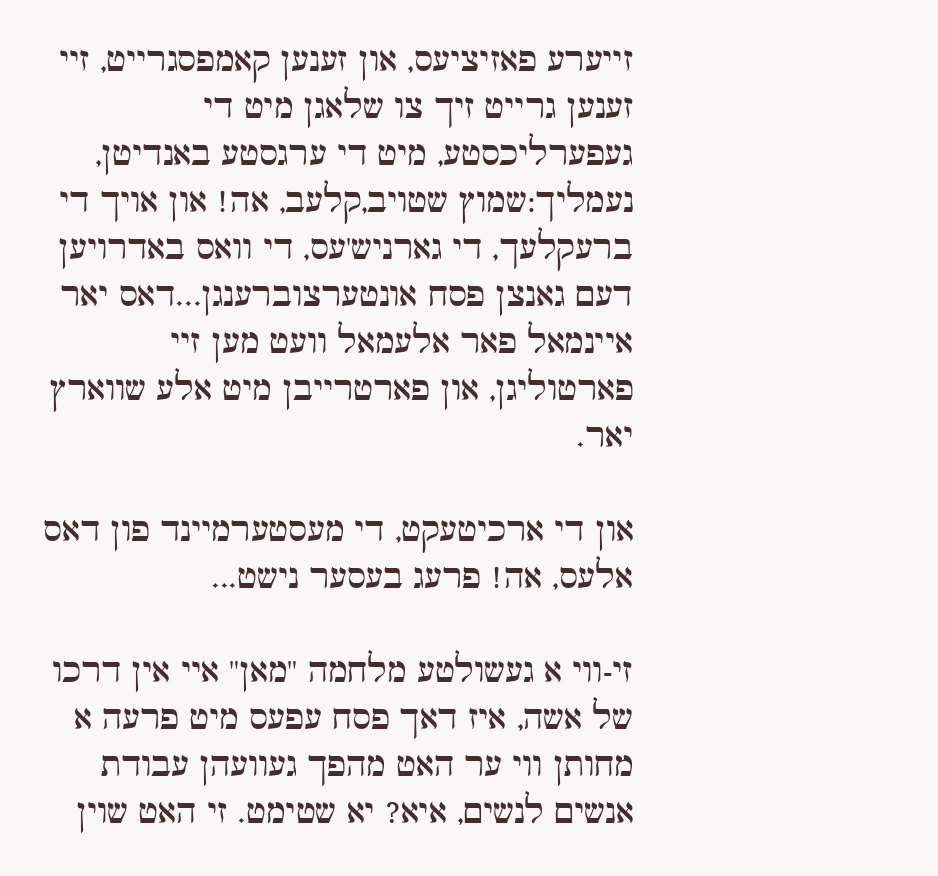זייערע פאזיציעס, און זענען קאמפסגרייט, זיי זענען גרייט זיך צו שלאגן מיט די געפערליכסטע, מיט די ערגסטע באנדיטן, נעמליך:שמוץ שטויב,קלעב, אה! און אויך די ברעקלעך, די גארניש'עס, די וואס באדרויען דעם גאנצן פסח אונטערצוברענגן...דאס יאר איינמאל פאר אלעמאל וועט מען זיי פארטוליגן, און פארטרייבן מיט אלע שווארץ יאר.

און די ארכיטעקט, די מעסטערמיינד פון דאס אלעס, אה! פרעג בעסער נישט...

זי-ווי א געשולטע מלחמה "מאן" איי אין דרכו של אשה, איז דאך פסח עפעס מיט פרעה א מחותן ווי ער האט מהפך געוועהן עבודת אנשים לנשים, איא? יא שטימט. זי האט שוין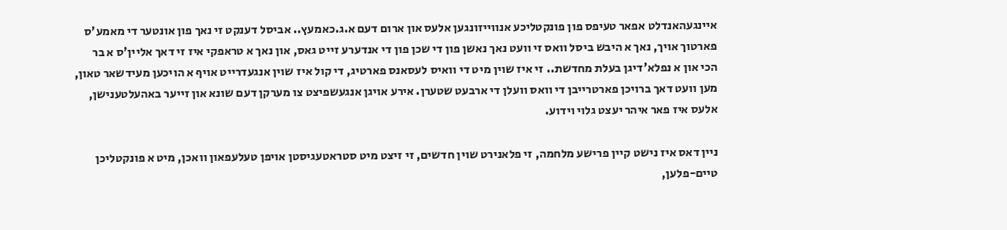איינגעהאנדלט אפאר טעיפס פון פונקטליכע אנווייזונגען אלעס און ארום דעם א.ג.כאמעץ.. אביסל דענקט זי נאך פון אונטער די מאמע'ס פארטוך אויך, נאך א היבש ביסל וואס זי וועט נאך נאשן פון די שכן פון די אנדערע זייט גאס, און נאך א טראפקי איז זי דאך אליין'ס א בר הכי און א נפלא'דיגן בעלת מחדשת.. זי איז שוין מיט די וואיס לעסאנס פארטיג, די קול איז שוין אנגעדרייט אויף א הויכען מעידשאר טאון, מען וועט דאך ברויכן פארטרייבן די וואס וועלן די ארבעט שטערן. אירע אויגן אנגעשפיצט צו מערקן דעם שונא און זייער באהעלטענישן, אלעס איז פאר איהר יעצט גלוי וידוע.

ניין דאס איז נישט קיין פרישע מלחמה, זי פלאנירט שוין חדשים, זי זיצט מיט סטראטעגיסטן אויפן טעלעפאון וואכן, מיט א פונקטליכן טיים-פלען,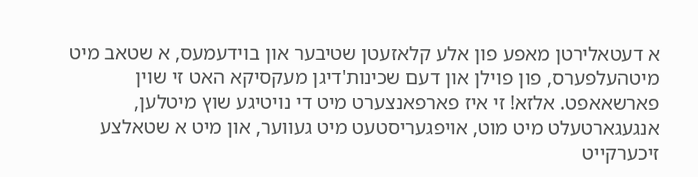א דעטאלירטן מאפע פון אלע קלאזעטן שטיבער און בוידעמעס, א שטאב מיט מיטהעלפערס, פון פוילן און דעם שכינות'דיגן מעקסיקא האט זי שוין פארשאאפט. אלזא! זי איז פארפאנצערט מיט די נויטיגע שוץ מיטלען, אנגעגארטעלט מיט מוט, אויפגעריסטעט מיט געווער, און מיט א שטאלצע זיכערקייט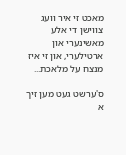מאכט זי איר וועג צווישן די אלע מאשינערי און ארטילערי, און זי איז מנצח על מלאכת...

ס'ערשט געט מען זיך א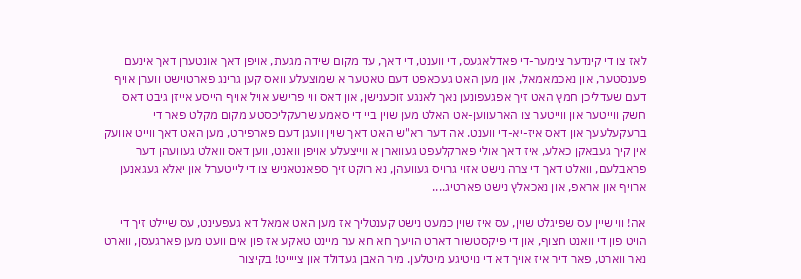לאז צו די קינדער צימער-די פאדלאגעס, די ווענט, די דאך, עד מקום שידה מגעת, אויפן דאך אונטערן דאך אינעם פענסטער, און נאכמאמאל, און מען האט געכאפט דעם טאטער א שמוצעלע וואס קען גרינג פארטוישט ווערן אויף דעם שעדליכן חמץ האט זיך אפגעפונען נאך לאנגע זוכענישן, און דאס ווי פרישע אויל אויף הייסע אייזן גיבט דאס חשק ווייטער און ווייטער צו הארעווען-אט האלט מען שוין ביי די סאמע שרעקליכסטע מקום מקלט פאר די ברעקעלעעך און דאס איז-יא-די ווענט. אה דער רא"ש האט דאך שוין וועגן דעם פארפירט, מען האט דאך ווייט אוועק אין קיך געבאקן כאלע, איז דאך אולי פארקלעפט געווארן א ווייצעלע אויפן וואנט, ווען דאס וואלט געוועהן דער פראבלעם, וואלט דאך די צרה נישט אזוי גרויס געוועהן, נא רוקט זיך ספאנטאניש צו די לייטערל און יאלא געגאנען ארויף און אראפ, און נאכאלץ נישט פארטיג....

אה! ווי שיין עס שפיגלט שוין, עס איז שוין כמעט נישט קענטליך אז מען האט אמאל דא געפעינט, עס שיילט זיך די הויט פון די וואנט חצוף, און די פיקסטשור דארט הויעך חא חא ער מיינט טאקע אז פון אים וועט מען פארגעסן, ווארט נאר ווארט, פאר דיר איז אויך דא די נויטיגע מיטלען. מיר האבן געדולד און צייייט! בקיצור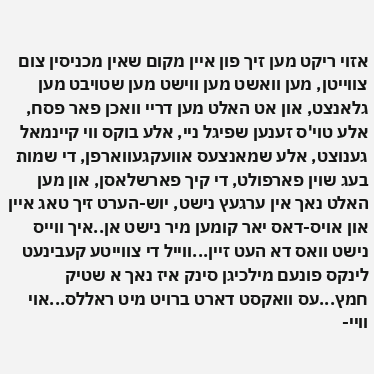אזוי ריקט מען זיך פון איין מקום שאין מכניסין צום צווייטן, מען וואשט מען ווישט מען שטויבט מען גלאנצט, און אט האלט מען דריי וואכן פאר פסח, אלע טוי'ס זענען שפיגל ניי, אלע בוקס ווי קיינמאל גענוצט, אלע שמאנצעס אוועקגעווארפן, די שמות בעג שוין פארפולט, די קיך פארשלאסן, און מען האלט נאך אין ערגעץ נישט, יוש-הערט זיך טאג איין און אויס-דאס יאר קומען מיר נישט אן..איך ווייס נישט וואס דא העט זיין...ווייל די צווייטע קעבינעט לינקס פונעם מילכיגן סינק איז נאך א שטיק חמץ...עס וואקסט דארט ברויט מיט ראללס...אוי וויי-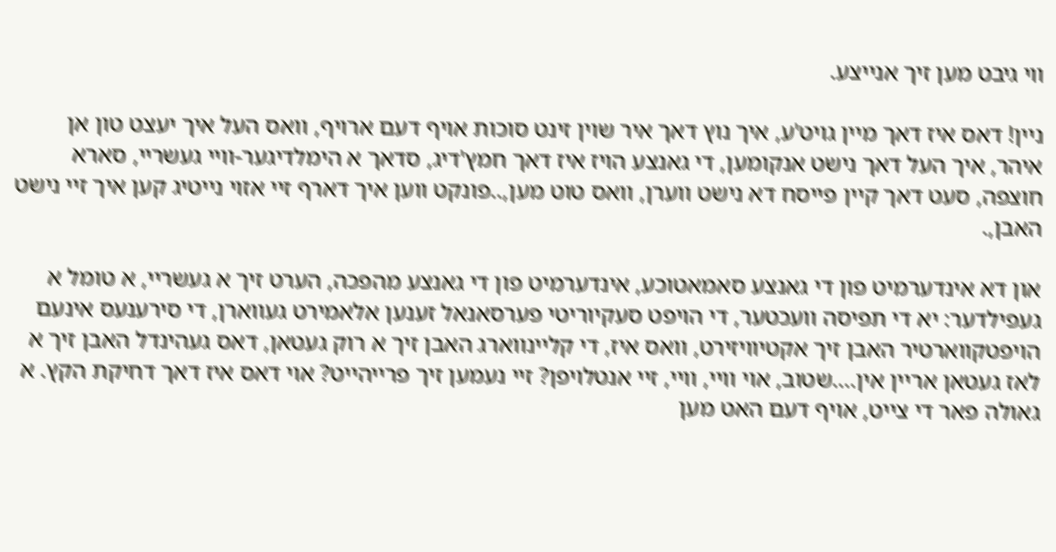ווי גיבט מען זיך אנייצע.

ניין! דאס איז דאך מיין גויט'ע, איך נוץ דאך איר שוין זינט סוכות אויף דעם ארויף, וואס העל איך יעצט טון אן איהר, איך העל דאך נישט אנקומען, די גאנצע הויז איז דאך חמץ'דיג, סדאך א הימלדיגער-וויי געשריי, סארא חוצפה, סעט דאך קיין פייסח דא נישט ווערן, וואס טוט מען,..פונקט ווען איך דארף זיי אזוי נייטיג קען איך זיי נישט האבן,.

און דא אינדערמיט פון די גאנצע סאמאטוכע, אינדערמיט פון די גאנצע מהפכה, הערט זיך א געשריי, א טומל א געפילדער: יא די תפיסה וועכטער, די הויפט סעקיוריטי פערסאנאל זענען אלאמירט געווארן, די סירענעס אינעם הויפטקווארטיר האבן זיך אקטיוויזירט, וואס איז, די קליינווארג האבן זיך א רוק געטאן, דאס געהינדל האבן זיך א לאז געטאן אריין אין....שטוב, אוי וויי, וויי, זיי אנטלויפן? זיי נעמען זיך פרייהייט? אוי דאס איז דאך דחיקת הקץ. א גאולה פאר די צייט, אויף דעם האט מען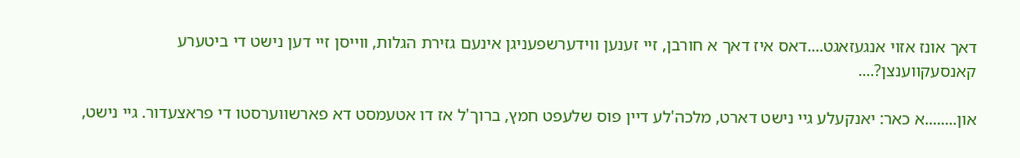דאך אונז אזוי אנגעזאגט....דאס איז דאך א חורבן, זיי זענען ווידערשפעניגן אינעם גזירת הגלות, ווייסן זיי דען נישט די ביטערע קאנסעקווענצן?....

און........א כאר: יאנקעלע גיי נישט דארט, מלכה'לע דיין פוס שלעפט חמץ, ברוך'ל אז דו אטעמסט דא פארשווערסטו די פראצעדור. גיי נישט,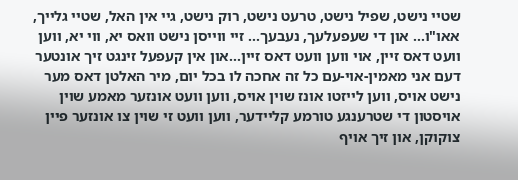שטיי נישט, שפיל נישט, טרעט נישט, רוק נישט, גיי אין האל, שטיי גלייך, אאו"ו... און די שעפעלעך, נעבעך... זיי ווייסן נישט וואס יא, ווי יא, ווען וועט דאס זיין, אוי ווען וועט דאס זיין...און אין קעפעל זינגט זיך אונטער דעם אני מאמין-אוי-עם כל זה אחכה לו בכל יום, מיר האלטן דאס מער נישט אויס, ווען לייזטו אונז שוין אויס, ווען וועט אונזער מאמע שוין אויסטון די שטרענגע טורמע קליידער, ווען וועט זי שוין צו אונזער פיין צוקוקן, און זיך אויף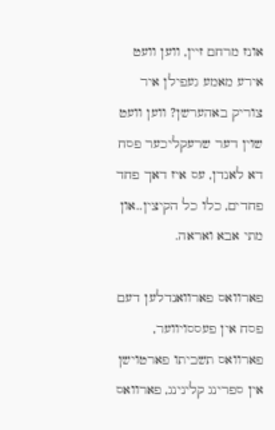אונז מרחם זיין, ווען וועט אירע מאמע געפילן איר צוריק באהערשן? ווען וועט שוין דער שרעקליכער פסח דא לאנדן, עס איז דאך פחד פחדים, כלו כל הקיצין..און מתי אבא ואראה.

פארוואס פארוואנדלען דעם פסח אין פעססויווער, פארוואס תשביתו פארטוישן אין ספרינג קלינינג, פארוואס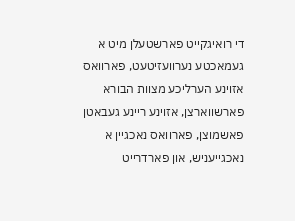די רואיגקייט פארשטעלן מיט א געמאכטע נערוועזיטעט, פארוואס אזוינע הערליכע מצוות הבורא פארשווארצן, אזוינע ריינע געבאטן פאשמוצן, פארוואס נאכגיין א נאכגייעניש, און פארדרייט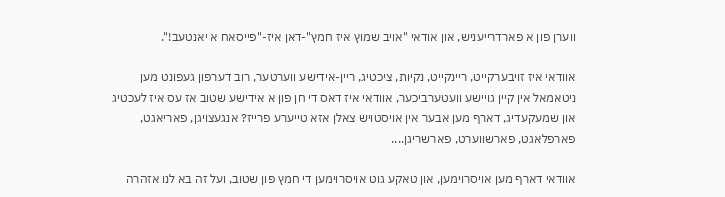ווערן פון א פארדרייעניש, און אודאי "אויב שמוץ איז חמץ"-דאן איז-"פייסאח א יאנטעב!".

אוודאי איז זויבערקייט, ריינקייט, נקיות, ציכטיג, ריין-אידישע ווערטער, רוב דערפון געפונט מען ניטאמאל אין קיין גויישע וועטערביכער, אוודאי איז דאס די חן פון א אידישע שטוב אז עס איז לעכטיג און שמעקעדיג, דארף מען אבער אין אויסטויש צאלן אזא טייערע פרייז? אנגעצויגן, פאריאגט, פארפלאגט, פארשווערט, פארשריגן....

אוודאי דארף מען אויסרוימען, און טאקע גוט אויסרוימען די חמץ פון שטוב, ועל זה בא לנו אזהרה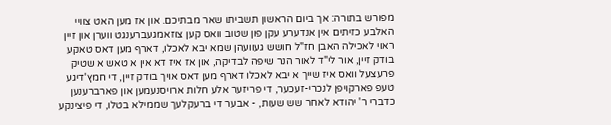מפורש בתורה: אך ביום הראשון תשביתו שאר מבתיכם. און אז מען האט צוויי האלבע כזיתים אין אנדערע עקן פון שטוב וואס קען צוזאמגעברענגט ווערן און זיין ראוי לאכילה האבן חז"ל חושש געוועהן שמא יבא לאכלו, דארף מען דאס טאקע בודק זיין, אור לי"ד לאור הנר שיפה לבדיקה, און אז איז דא אין א טאש א שטיק פרעצעל וואס איז שייך א יבא לאכלו דארף מען דאס אויך בודק זיין, די חמץ'דיגע טעפ פארקויפן לנכרי-זעכער, די פריזער אלע חלות ארויסנעמען און פארברענען כדברי ר' יהודא לאחר שש שעות, - אבער די ברעקלעך שממילא בטלו, די פיצינקע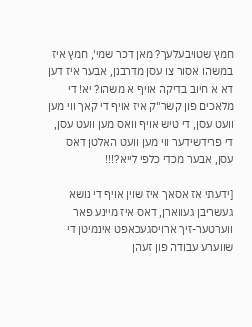חמץ שטויבעלעך? מאן דכר שמי', חמץ איז במשהו אסור צו עסן מדרבנן, אבער איז דען דא א חיוב בדיקה אויף א משהו? יא! די מלאכים פון קשר"ק איז אויף די קאך ווי מען וועט עסן, די טיש אויף וואס מען וועט עסן, די פרידשידער ווי מען וועט האלטן דאס עסן, אבער מכדי כלפי לייא?!!!

[ידעתי אז אסאך איז שוין אויף די נושא געשריבן געווארן, דאס איז מיינע פאר ווערטער-זיך ארויסגעכאפט אינמיטן די שווערע עבודה פון זעהן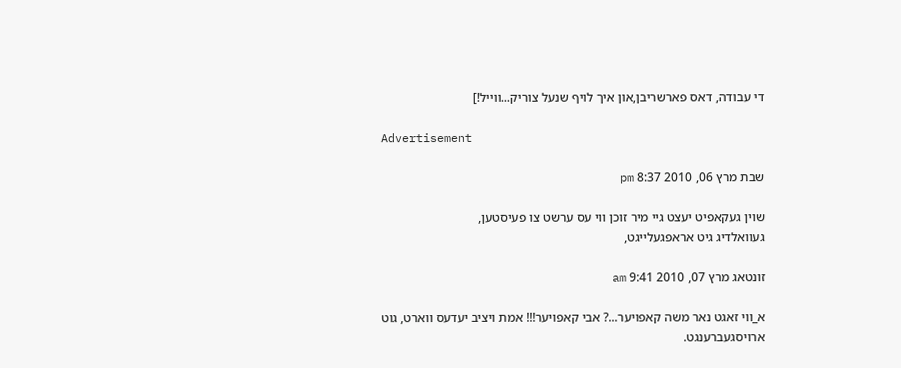די עבודה, דאס פארשריבן,און איך לויף שנעל צוריק...ווייל!]

Advertisement

שבת מרץ 06, 2010 8:37 pm

שוין געקאפיט יעצט גיי מיר זוכן ווי עס ערשט צו פעיסטען,
געוואלדיג גיט אראפגעלייגט,

זונטאג מרץ 07, 2010 9:41 am

א_ווי זאגט נאר משה קאפויער...? אבי קאפויער!!! אמת ויציב יעדעס ווארט, גוט ארויסגעברענגט.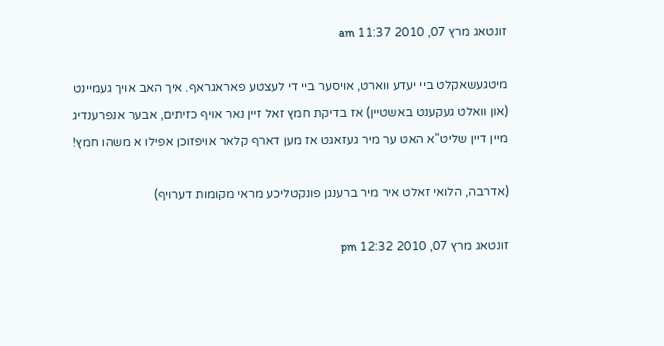זונטאג מרץ 07, 2010 11:37 am

מיטגעשאקלט ביי יעדע ווארט, אויסער ביי די לעצטע פאראגראף. איך האב אויך געמיינט (און וואלט געקענט באשטיין) אז בדיקת חמץ זאל זיין נאר אויף כזיתים, אבער אנפרענדיג מיין דיין שליט"א האט ער מיר געזאגט אז מען דארף קלאר אויפזוכן אפילו א משהו חמץ!

(אדרבה, הלואי זאלט איר מיר ברענגן פונקטליכע מראי מקומות דערויף)

זונטאג מרץ 07, 2010 12:32 pm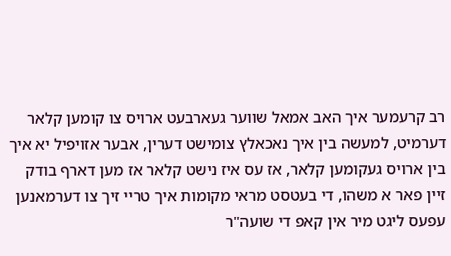רב קרעמער איך האב אמאל שווער געארבעט ארויס צו קומען קלאר דערמיט, למעשה בין איך נאכאלץ צומישט דערין, אבער אזויפיל יא איך בין ארויס געקומען קלאר, אז עס איז נישט קלאר אז מען דארף בודק זיין פאר א משהו, די בעטסט מראי מקומות איך טריי זיך צו דערמאנען עפעס ליגט מיר אין קאפ די שועה"ר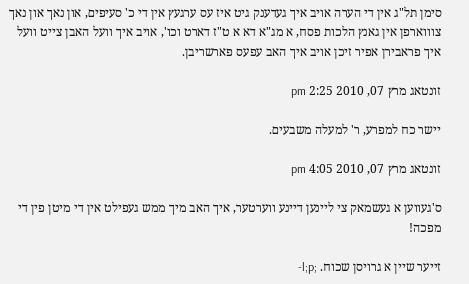סימן תל"ג אין די הערה אויב איך געדענק גיט איז עס ערגעץ אין די כ' סעיפים, און נאך און נאך צוווארפן אין גאנץ הלכות פסח, א מג"א דא א ט"ז דארט וכו', אויב איך וועל האבן צייט וועל איך פראבירן אפיר זיכן אויב איך האב עפעס פארשריבן.

זונטאג מרץ 07, 2010 2:25 pm

יישר כח למפרע, ר' למעלה משבעים.

זונטאג מרץ 07, 2010 4:05 pm

ס'געווען א געשמאק צי ליינען דיינע ווערטער, איך האב מיך ממש געפילט אין די מיטן פין די מפכה!

זייער שיין א גרויסן שכוח. ;l;p-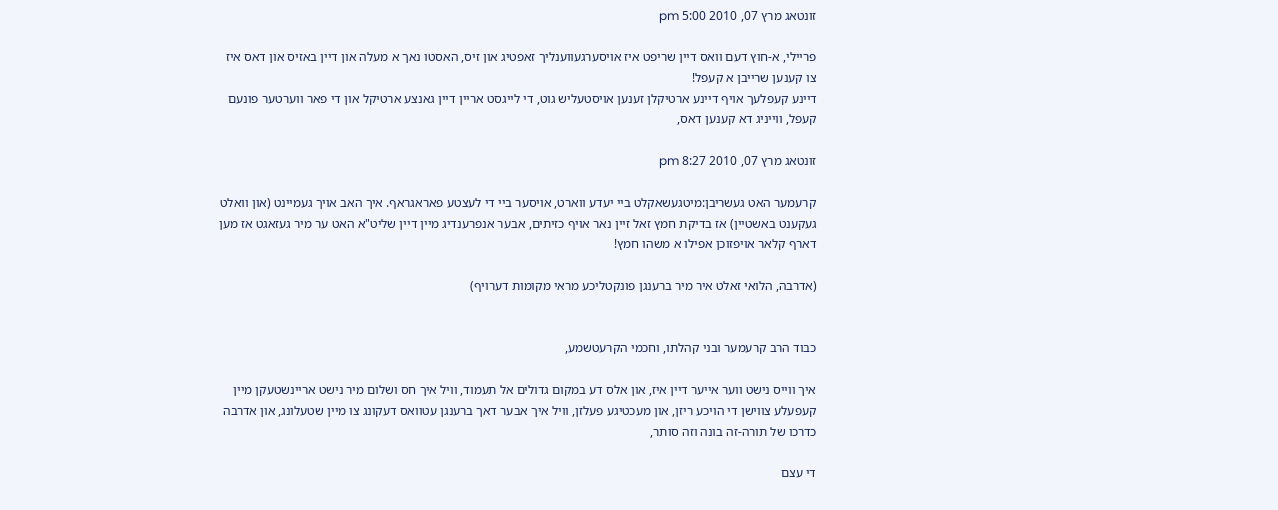זונטאג מרץ 07, 2010 5:00 pm

פריילי, א-חוץ דעם וואס דיין שריפט איז אויסערגעווענליך זאפטיג און זיס, האסטו נאך א מעלה און דיין באזיס און דאס איז צו קענען שרייבן א קעפל!
דיינע קעפלעך אויף דיינע ארטיקלן זענען אויסטעליש גוט, די לייגסט אריין דיין גאנצע ארטיקל און די פאר ווערטער פונעם קעפל, ווייניג דא קענען דאס,

זונטאג מרץ 07, 2010 8:27 pm

קרעמער האט געשריבן:מיטגעשאקלט ביי יעדע ווארט, אויסער ביי די לעצטע פאראגראף. איך האב אויך געמיינט (און וואלט געקענט באשטיין) אז בדיקת חמץ זאל זיין נאר אויף כזיתים, אבער אנפרענדיג מיין דיין שליט"א האט ער מיר געזאגט אז מען דארף קלאר אויפזוכן אפילו א משהו חמץ!

(אדרבה, הלואי זאלט איר מיר ברענגן פונקטליכע מראי מקומות דערויף)


כבוד הרב קרעמער ובני קהלתו, וחכמי הקרעטשמע,

איך ווייס נישט ווער אייער דיין איז, און אלס דע במקום גדולים אל תעמוד, וויל איך חס ושלום מיר נישט אריינשטעקן מיין קעפעלע צווישן די הויכע ריזן, און מעכטיגע פעלזן, וויל איך אבער דאך ברענגן עטוואס דעקונג צו מיין שטעלונג, און אדרבה כדרכו של תורה-זה בונה וזה סותר,

די עצם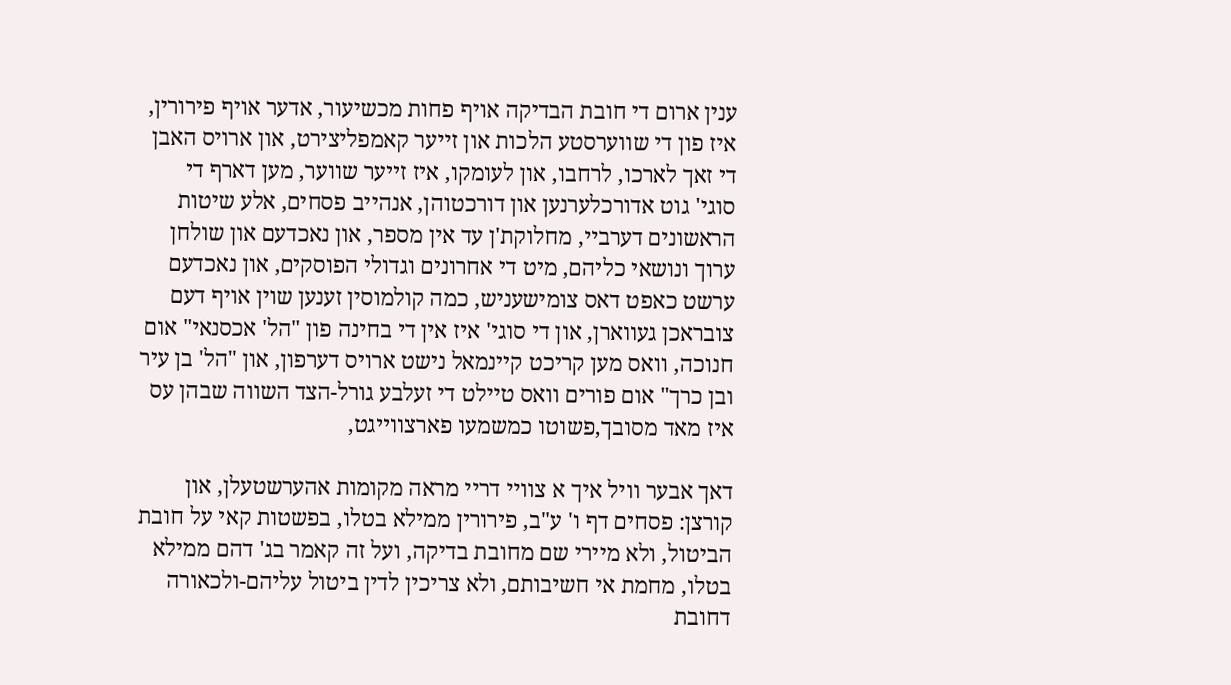ענין ארום די חובת הבדיקה אויף פחות מכשיעור, אדער אויף פירורין, איז פון די שווערסטע הלכות און זייער קאמפליצירט, און ארויס האבן די זאך לארכו, לרחבו, און לעומקו, איז זייער שווער, מען דארף די סוגי' גוט אדורכלערנען און דורכטוהן, אנהייב פסחים, אלע שיטות הראשונים דערביי, מחלוקת'ן עד אין מספר, און נאכדעם און שולחן ערוך ונושאי כליהם, מיט די אחרונים וגדולי הפוסקים, און נאכדעם ערשט כאפט דאס צומישעניש, כמה קולמוסין זענען שוין אויף דעם צובראכן געווארן, און די סוגי' איז אין די בחינה פון "הל' אכסנאי" אום חנוכה, וואס מען קריכט קיינמאל נישט ארויס דערפון, און "הל' בן עיר ובן כרך" אום פורים וואס טיילט די זעלבע גורל-הצד השווה שבהן עס איז מאד מסובך,פשוטו כמשמעו פארצווייגט,

דאך אבער וויל איך א צוויי דריי מראה מקומות אהערשטעלן, און קורצן: פסחים דף ו' ע"ב, פירורין ממילא בטלו, בפשטות קאי על חובת הביטול, ולא מיירי שם מחובת בדיקה, ועל זה קאמר בג' דהם ממילא בטלו, מחמת אי חשיבותם, ולא צריכין לדין ביטול עליהם-ולכאורה דחובת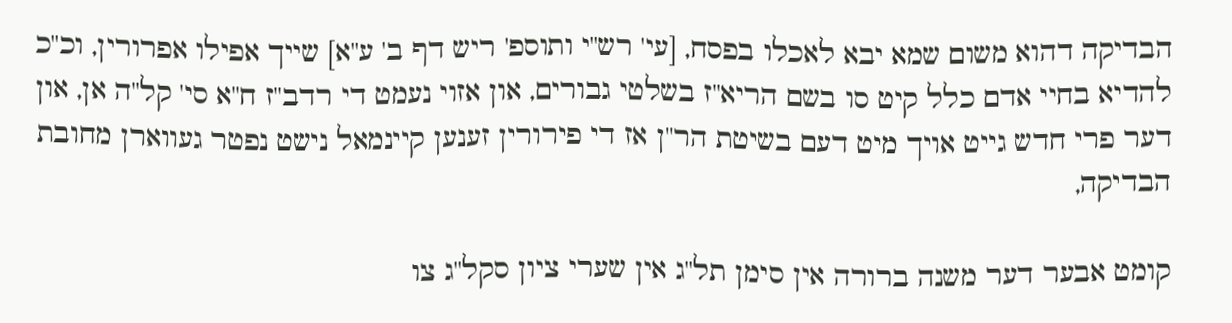הבדיקה דהוא משום שמא יבא לאכלו בפסח, [עי' רש"י ותוספ' ריש דף ב' ע"א] שייך אפילו אפרורין, וכ"כ להדיא בחיי אדם כלל קיט סו בשם הריא"ז בשלטי גבורים, און אזוי נעמט די רדב"ז ח"א סי' קל"ה אן, און דער פרי חדש גייט אויך מיט דעם בשיטת הר"ן אז די פירורין זענען קיינמאל נישט נפטר געווארן מחובת הבדיקה,

קומט אבער דער משנה ברורה אין סימן תל"ג אין שערי ציון סקל"ג צו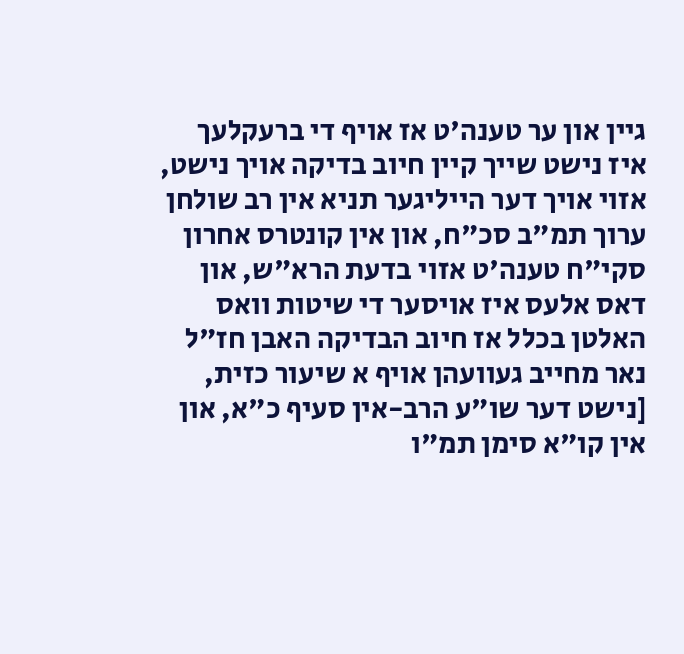גיין און ער טענה'ט אז אויף די ברעקלעך איז נישט שייך קיין חיוב בדיקה אויך נישט, אזוי אויך דער הייליגער תניא אין רב שולחן ערוך תמ"ב סכ"ח, און אין קונטרס אחרון סקי"ח טענה'ט אזוי בדעת הרא"ש, און דאס אלעס איז אויסער די שיטות וואס האלטן בכלל אז חיוב הבדיקה האבן חז"ל נאר מחייב געוועהן אויף א שיעור כזית, [נישט דער שו"ע הרב-אין סעיף כ"א, און אין קו"א סימן תמ"ו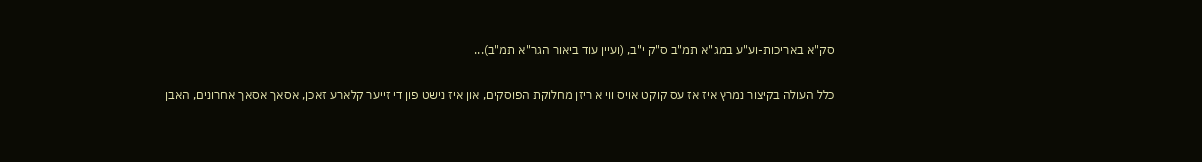סק"א באריכות-וע"ע במג"א תמ"ב ס"ק י"ב, (ועיין עוד ביאור הגר"א תמ"ב)...

כלל העולה בקיצור נמרץ איז אז עס קוקט אויס ווי א ריזן מחלוקת הפוסקים, און איז נישט פון די זייער קלארע זאכן, אסאך אסאך אחרונים, האבן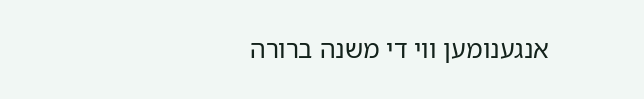אנגענומען ווי די משנה ברורה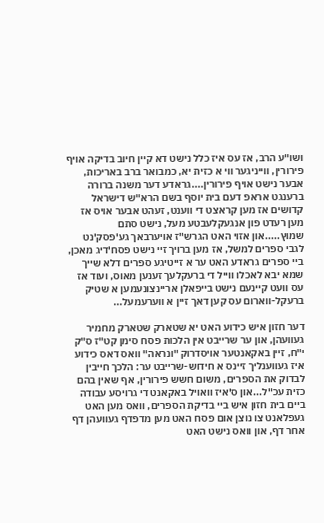ושו"ע הרב, אז עס איז כלל נישט דא קיין חיוב בדיקה אויף פירורין, ווייניגער ווי א כזית יא, כמבואר ברב באריכות, אבער נישט אויף פירורין....גראדע דער משנה ברורה ברענגט אראפ דעם בית יוסף בשם הרא"ש דישראל קדושים אז מען קראצט די ווענט, זעהט אבער אויס אז מען רעדט פון אנגעקלעבטע מעל, נישט סתם שמוץ.....און אזוי האט הגרש"ז אויערבאך גע'פסק'נט לגבי ספרים למשל, אז מען ברויך זיי נישט פסח'דיג מאכן, ביי ספרים גראדע האט ער א זייטיגע ספרים דלא שייך שמא יבא לאכלו ווייל די ברעקלעך זענען מאוס, ועוד אז עס וועט קיינעם נישט בייפאלן אריינצונעמען א שטיק ברעקל-ווארום עס קען דאך זיין א ווערעמעל...

דער חזון איש כידוע האט יא שטארק שטארק מחמיר געוועהן, און ער שרייבט אין הלכות פסח סימן קט"ז ס"ק י"ח, זיין באקאנטער אויסדרוק "ונראה" וואס דאס כידוע איז געווענליך זיינס א חידוש-שרייבט ער: הלכך חייבין לבדוק את הספרים, משום חשש פירורין, אף שאין בהם כזית עכ"ל...און ס'איז וואויל באקאנט די גרויסע עבודה ביים בית חזון איש ביי בדיקת הספרים, וואס מען האט געפלאנט צו נוצן אום פסח האט מען מדפדף געוועהן דף אחר דף, און וואס נישט האט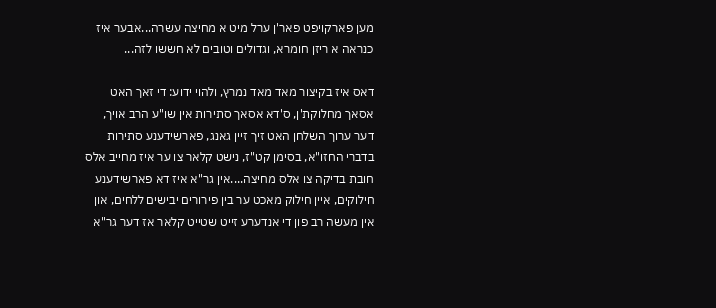מען פארקויפט פאר'ן ערל מיט א מחיצה עשרה...אבער איז כנראה א ריזן חומרא, וגדולים וטובים לא חששו לזה...

דאס איז בקיצור מאד מאד נמרץ, ולהוי ידוע: די זאך האט אסאך מחלוקת'ן, ס'דא אסאך סתירות אין שו"ע הרב אויך, דער ערוך השלחן האט זיך זיין גאנג, פארשידענע סתירות בדברי החזו"א, בסימן קט"ז, נישט קלאר צו ער איז מחייב אלס חובת בדיקה צו אלס מחיצה....אין גר"א איז דא פארשידענע חילוקים, איין חילוק מאכט ער בין פירורים יבישים ללחים, און אין מעשה רב פון די אנדערע זייט שטייט קלאר אז דער גר"א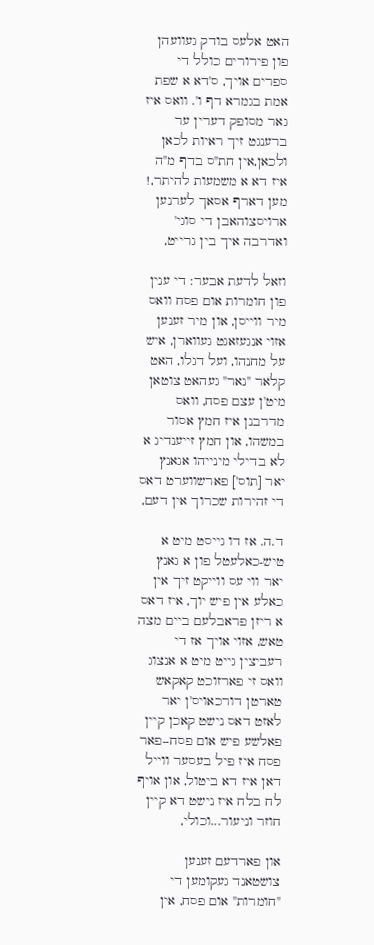האט אלעס בודק געוועהן פון פירורים כולל די ספרים אויך, ס'דא א שפת אמת בגמרא דף ו'. וואס איז גאר מסופק דערין ער ברענגט זיך ראיות לכאן ולכאן,אין חת"ס בדף מ"ה איז דא א משמעות להיתר,! מען דארף אסאך לערנען ארויסצוהאבן די סוגי' ואדרבה איך בין גרייט,

וזאל לדעת אבער: די ענין פון חומרות אום פסח וואס מיר ווייסן, און מיר זענען אזוי אנגעזאגט געווארן, איש על מחנהו, ועל דגלו, האט קלאר "נאר" געהאט צוטאן מיט'ן עצם פסח, וואס מדרבנן איז חמץ אסור במשהו, און חמץ זייענדיג א לא בדילי מינייהו אגאנץ יאר [תוס'] פארשווערט דאס די זהירות שכרוך אין דעם,

ד.ה. אז דו גייסט מיט א טיש-כאלעטל פון א גאנץ יאר ווי עס ווייקט זיך אין כאלע אין פיש יוך, איז דאס א ריזן פראבלעם ביים מצה טאש, אזוי אויך אז די רעביצין גייט מיט א אנצוג וואס זי פארזוכט קאקאש טארטן דורכאויס'ן יאר לאזט דאס נישט קאכן קיין פאלשע פיש אום פסח--פאר פסח איז פיל בעסער ווייל דאן איז דא ביטול, און אויף לח בלח איז נישט דא קיין חוזר וניעור...וכולי,

און פארדעם זענען צושטאנד געקומען די "חומרות" אום פסח, אין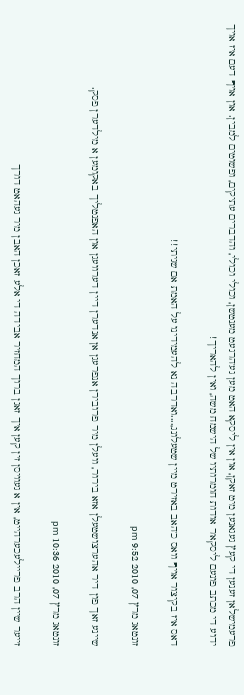פרעמישלאן זענען די קעץ געגאנען מיט זאקן, און אין ליסקא האט מען גע'הרגעט מענטשן, וכולי וכולי, והדברים עתיקים, ופשוטים למבין. און אויף דעם איז אויך ידוע די מכתב פונעם ליסקא'ר אודות חומרותיו של הישמח משה, ואין להאריך!

דאס איז בקיצור אויף וואס כ'האב באזירט מיין שטעלונג,....ואדרבה נא להעמידינו על האמת אם שגיתי!!

זונטאג מרץ 07, 2010 9:52 pm

שיינע זאך פון דיר אהערצושטעלן אזא בירור, וועלן מיר פרובירן אנפרעגן אן אנדערן דיין דערוועגן און האפנטליך באקומען א מילדערן פסק.

זונטאג מרץ 07, 2010 10:36 pm

זייער שיין הרב פריילעכערהייט, אין א געוויסן זין קען איך זאגן ברוך המחזיר אבידה די אלע זאכן האבן מיר געהאט דורך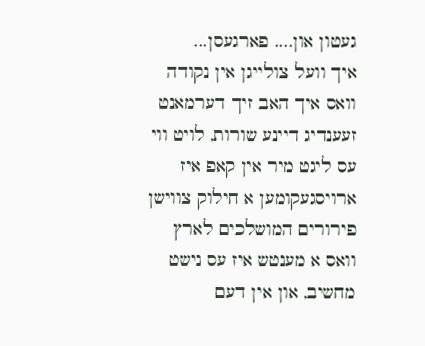געטון און.... פארגעסן...
איך וועל צולייגן אין נקודה וואס איך האב זיך דערמאנט זעענדיג דיינע שורות, לויט ווי עס ליגט מיר אין קאפ איז ארויסגעקומען א חילוק צווישן פירורים המושלכים לארץ וואס א מענטש איז עס נישט מחשיב, און אין דעם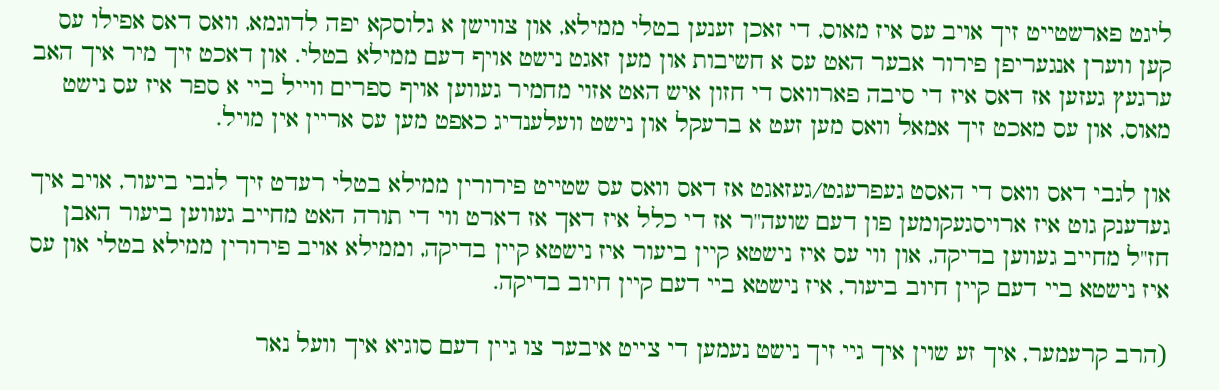ליגט פארשטייט זיך אויב עס איז מאוס, די זאכן זענען בטלי ממילא, און צווישן א גלוסקא יפה לדוגמא, וואס דאס אפילו עס קען ווערן אנגעריפן פירור אבער האט עס א חשיבות און מען זאגט נישט אויף דעם ממילא בטלי. און דאכט זיך מיר איך האב ערגעץ געזען אז דאס איז די סיבה פארוואס די חזון איש האט אזוי מחמיר געווען אויף ספרים ווייל ביי א ספר איז עס נישט מאוס, און עס מאכט זיך אמאל וואס מען זעט א ברעקל און נישט וועלענדיג כאפט מען עס אריין אין מויל.

און לגבי דאס וואס די האסט געפרעגט/געזאגט אז דאס וואס עס שטייט פירורין ממילא בטלי רעדט זיך לגבי ביעור, אויב איך געדענק גוט איז ארויסגעקומען פון דעם שועה"ר אז די כלל איז דאך אז דארט ווי די תורה האט מחייב געווען ביעור האבן חז"ל מחייב געווען בדיקה, און ווי עס איז נישטא קיין ביעור איז נישטא קיין בדיקה, וממילא אויב פירורין ממילא בטלי און עס איז נישטא ביי דעם קיין חיוב ביעור, איז נישטא ביי דעם קיין חיוב בדיקה.

(הרב קרעמער, איך זע שוין איך גיי זיך נישט נעמען די צייט איבער צו גיין דעם סוגיא איך וועל נאר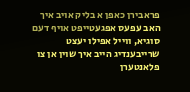פראבירן כאפן א בליק אויב איך האב עפעס אפגעטייפט אויף דעם סוגיא, ווייל אפילו יעצט שרייבענדיג הייב איך שוין אן צו פלאנטערן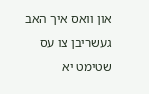און וואס איך האב געשריבן צו עס שטימט יא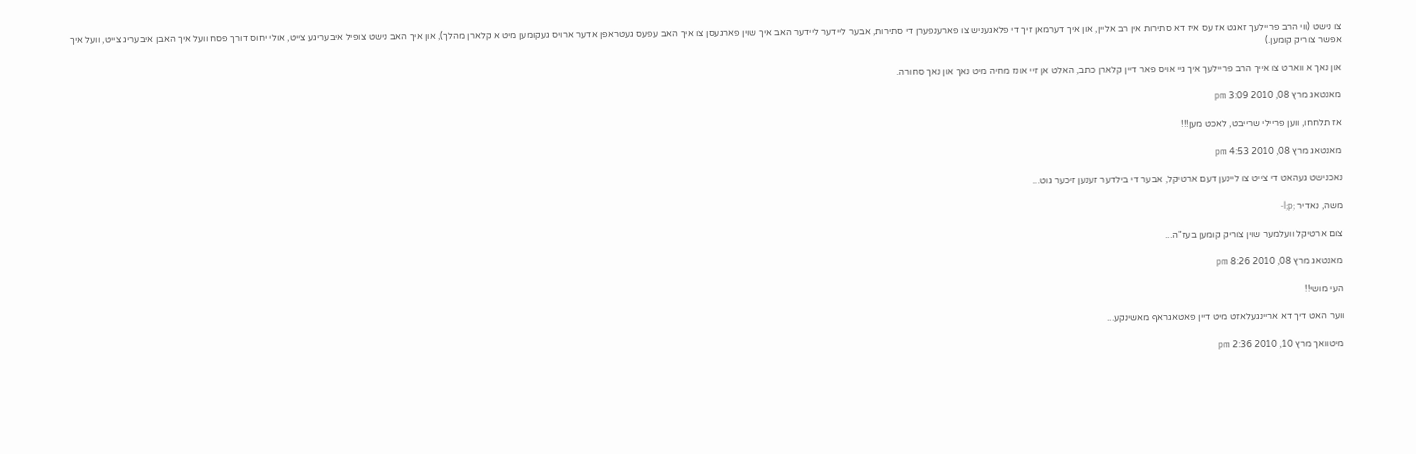צו נישט (ווי הרב פריילעך זאגט אז עס איז דא סתירות אין רב אליין, און איך דערמאן זיך די פלאגעניש צו פארענפערן די סתירות, אבער ליידער ליידער האב איך שוין פארגעסן צו איך האב עפעס געטראפן אדער ארויס געקומען מיט א קלארן מהלך), און איך האב נישט צופיל איבעריגע צייט, אולי יחוס דורך פסח וועל איך האבן איבעריג צייט, וועל איך אפשר צוריק קומען.)

און נאך א ווארט צו אייך הרב פריילעך איך גיי אויס פאר דיין קלארן כתב, האלט אן זיי אונז מחיה מיט נאך און נאך סחורה.

מאנטאג מרץ 08, 2010 3:09 pm

אז תלחחו, ווען פריילי שרייבט, לאכט מען!!!

מאנטאג מרץ 08, 2010 4:53 pm

נאכנישט געהאט די צייט צו ליינען דעם ארטיקל, אבער די בילדער זענען זיכער גוט...

משה, נאדיר ;l;p-

צום ארטיקל וועלמער שוין צוריק קומען בעז"ה...

מאנטאג מרץ 08, 2010 8:26 pm

העי מושי!!

ווער האט דיך דא אריינגעלאזט מיט דיין פאטאגראף מאשינקע...

מיטוואך מרץ 10, 2010 2:36 pm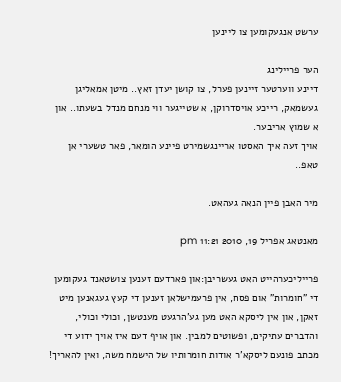ערשט אנגעקומען צו ליינען

הער פריילינג
דיינע ווערטער זיינען פערל, צו קושן יעדן זאץ.. מיטן אמאליגן געשמאק, רייכע אויסדרוקן, א שטייגער ווי מנחם מנדל בשעתו.. און א שמוץ אריבער.
אויך זעה איך האסטו אריינגשמירט פיינע הומאר, פאר טשערי אן טאפ..

מיר האבן פיין הנאה געהאט.

מאנטאג אפריל 19, 2010 11:21 pm

פרייליכערהייט האט געשריבן:און פארדעם זענען צושטאנד געקומען די "חומרות" אום פסח, אין פרעמישלאן זענען די קעץ געגאנען מיט זאקן, און אין ליסקא האט מען גע'הרגעט מענטשן, וכולי וכולי, והדברים עתיקים, ופשוטים למבין. און אויף דעם איז אויך ידוע די מכתב פונעם ליסקא'ר אודות חומרותיו של הישמח משה, ואין להאריך!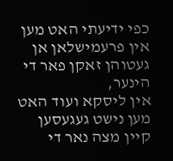כפי ידיעתי האט מען אין פרעמישלאן אן געטוהן זאקן פאר די הינער,
אין ליסקא ועוד האט מען נישט געגעסען קיין מצה נאר די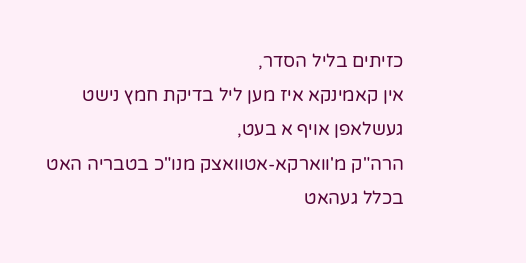כזיתים בליל הסדר,
אין קאמינקא איז מען ליל בדיקת חמץ נישט געשלאפן אויף א בעט,
הרה"ק מ'ווארקא-אטוואצק מנו"כ בטבריה האט בכלל געהאט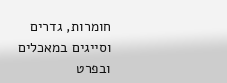חומרות, גדרים וסייגים במאכלים ובפרט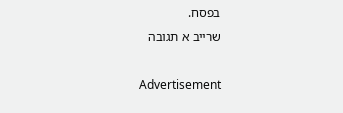בפסח.
שרייב א תגובה

Advertisement